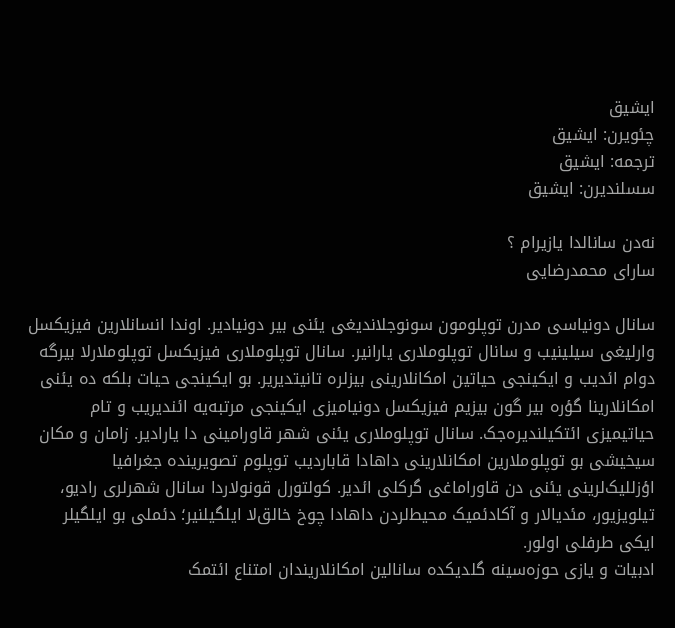ایشیق
چئویرن: ایشیق
ترجمه: ایشیق
سسلندیرن: ایشیق

نه‌دن سانالدا یازیرام ؟
سارای محمدرضایی

سانال دونیاسی مدرن توپلومون سونوجلاندیغی یئنی بیر دونیادیر. اوندا انسانلارین فیزیکسل وارلیغی سیلینیب و سانال توپلوملاری یارانیر. سانال توپلوملاری فیزیکسل توپلوملارلا بیرگه دوام ائدیب و ایکینجی حیاتین امکانلارینی بیزلره تانیتدیریر. بو ایکینجی حیات بلکه ده یئنی امکانلارینا گؤره بیر گون بیزیم فیزیکسل دونیامیزی ایکینجی مرتبه‌یه ائندیریب و تام حیاتیمیزی ائتکیلندیره‌جک. سانال توپلوملاری یئنی شهر قاورامینی دا یارادیر. زامان و مکان سیخیشی بو توپلوملارین امکانلارینی داهادا قاباردیب توپلوم تصویرینده جغرافیا اؤزللیک‌لرینی یئنی دن قاوراماغی گرکلی ائدیر. کولتورل قونولاردا سانال شهرلری رادیو، تیلویزیور، مئدیالار و آکادئمیک محیط‌لردن داهادا چوخ خالق‌لا ایلگیلنیر؛ دئملی بو ایلگیلر ایکی طرفلی اولور.
ادبیات و یازی حوزه‌سینه گلدیکده سانالین امکانلاریندان امتناع ائتمک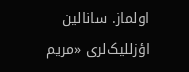اولماز. سانالین اؤزللیک‌لری «مریم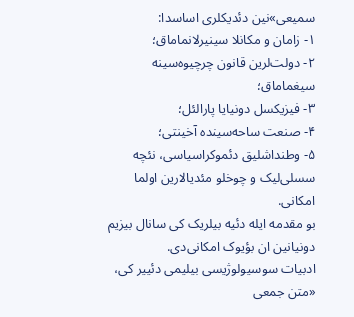سمیعی»نین دئدیکلری اساسدا:
۱- زامان و مکانلا سینیرلانماماق؛
۲- دولت‌لرین قانون چرچیوه‌سینه سیغماماق؛
۳- فیزیکسل دونیایا پارالئل؛
۴- صنعت ساحه‌سینده آخینتی؛
۵- وطنداشلیق دئموکراسیاسی، نئچه سسلی‌لیک و چوخلو مئدیالارین اولما امکانی.
بو مقدمه ایله دئیه بیلریک کی سانال بیزیم دونیانین ان بؤیوک امکانی‌دی.
ادبیات سوسیولوژیسی بیلیمی دئییر کی، «متن جمعی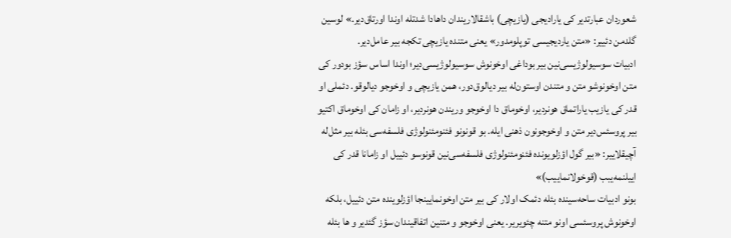شعوردان عبارتدیر کی یارادیجی (یازیچی) باشقالاریندان داهادا شدتله اوندا اورتاق‌دیر.» لوسین گلدمن دئییر: «متن یاردیجیسی توپلومدور» یعنی متنده یازیچی تکجه بیر عامل‌دیر.
ادبیات سوسیولوژیسی‌نین بیر بوداغی اوخونوش سوسیولوژیسی‌دیر؛ اوندا اساس سؤز بودور کی متن اوخونوشو متن و متندن اوستون‌له بیر دیالوق‌دور، همن یازیچی و اوخوجو دیالوقو. دئملی او قدر کی یازیب یاراتماق هونردیر، اوخوماق دا اوخوجو وریندن هونردیر، او زامان کی اوخوماق اکتیو بیر پروسئس‌دیر متن و اوخوجونون ذهنی ایله. بو قونونو فئنومئنولوژی فلسفه‌سی بئله بیر مثل‌له آچیقلاییر: «بیر گول اؤزلویونده فئنومئنولوژی فلسفه‌سی‌نین قونوسو دئییل او زامانا قدر کی اییلنمه‌یبب (قوخولانماییب)»
بونو ادبیات ساحه‌سینده بئله دئمک اولار کی بیر متن اوخونمایینجا اؤزلوینده متن دئییل، بلکه اوخونوش پروسئسی اونو متنه چئویریر. یعنی اوخوجو و متنین اتفاقیندان سؤز گئدیر و ها بئله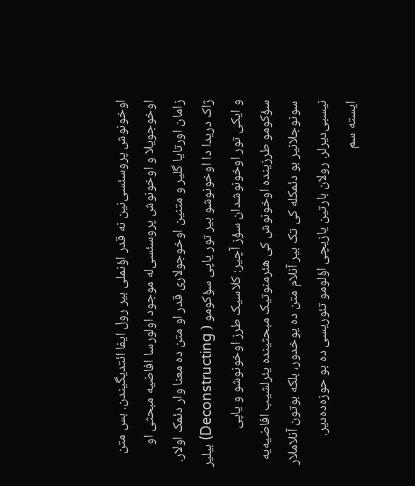اوخونوش پروسئسی‌نین نه قدر اؤنملی بیر رول ایفا ائتدیگیندن. بس متن اوخوجویلا و اوخونوش پروسئسی‌له موجود اولورسا افاضیه مبحثی او زامان اورتایا گلیر و متنین اوخوجولاری قدر او متن ده معنا وار دئمک اولار.
ژاک دریدا دا اوخونوشو بیر تور یاپی سؤکومو ( Deconstructing) بیلیر و ایکی تور اوخونوشدان سؤز آچیر: کلاسیک طرز اوخونوشو و یاپی سؤکومو طرزینده اوخونوش کی هئرمنوتیک مبحثینده یئرلشیب افاضیه‌یه سونوجلانیر بو دئمکله کی تک بیر آنلام متن ده یوخدور، بلکه بوتون آنلاملار نیسبی‌دیرلر. رولان بارتین یازیچی اؤلومو تئوریسی ده بو حوزه‌ده‌دیر.
ایسته سم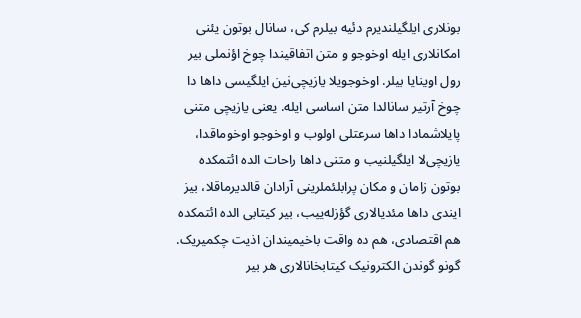بونلاری ایلگیلندیرم دئیه بیلرم کی، سانال بوتون یئنی امکانلاری ایله اوخوجو و متن اتفاقیندا چوخ اؤنملی بیر رول اوینایا بیلر. اوخوجویلا یازیچی‌نین ایلگیسی داها دا چوخ آرتیر سانالدا متن اساسی ایله. یعنی یازیچی متنی پایلاشمادا داها سرعتلی اولوب و اوخوجو اوخوماقدا، یازیچی‌لا ایلگیلنیب و متنی داها راحات الده ائتمکده بوتون زامان و مکان پرابلئملرینی آرادان قالدیرماقلا، بیز ایندی داها مئدیالاری گؤزله‌ییب، بیر کیتابی الده ائتمکده هم اقتصادی، هم ده واقت باخیمیندان اذیت چکمیریک. گونو گوندن الکترونیک کیتابخانالاری هر بیر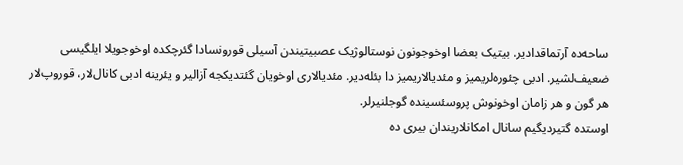ساحه‌ده آرتماقدادیر. بیتیک بعضا اوخوجونون نوستالوژیک عصبیتیندن آسیلی قورونسادا گئرچکده اوخوجویلا ایلگیسی ضعیف‌لشیر. ادبی چئوره‌لریمیز و مئدیالاریمیز دا بئله‌دیر. مئدیالاری اوخویان گئتدیکجه آزالیر و یئرینه ادبی کانال‌لار، قوروپ‌لار هر گون و هر زامان اوخونوش پروسئسینده گوجلنیرلر.
اوستده گتیردیگیم سانال امکانلاریندان بیری ده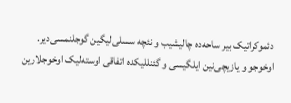دئموکراتیک بیر ساحه‌ده چالیشیب و نئچه سسلی‌لیگین گوجلنمسی‌دیر. اوخوجو و یازیچی‌نین ایلگیسی و گئنللیکده اتفاقی اوسته‌لیک اوخوجلارین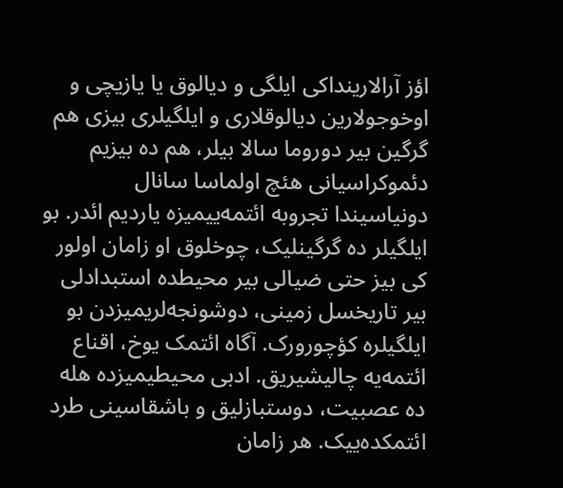اؤز آرالارینداکی ایلگی و دیالوق یا یازیچی و اوخوجولارین دیالوقلاری و ایلگیلری بیزی هم گرگین بیر دوروما سالا بیلر، هم ده بیزیم دئموکراسیانی هئچ اولماسا سانال دونیاسیندا تجروبه ائتمه‌ییمیزه یاردیم ائدر. بو ایلگیلر ده گرگینلیک، چوخلوق او زامان اولور کی بیز حتی ضیالی بیر محیطده استبدادلی بیر تاریخسل زمینی، دوشونجه‌لریمیزدن بو ایلگیلره کؤچورورک. آگاه ائتمک یوخ، اقناع ائتمه‌یه چالیشیریق. ادبی محیطیمیزده هله ده عصبیت، دوستبازلیق و باشقاسینی طرد ائتمکده‌ییک. هر زامان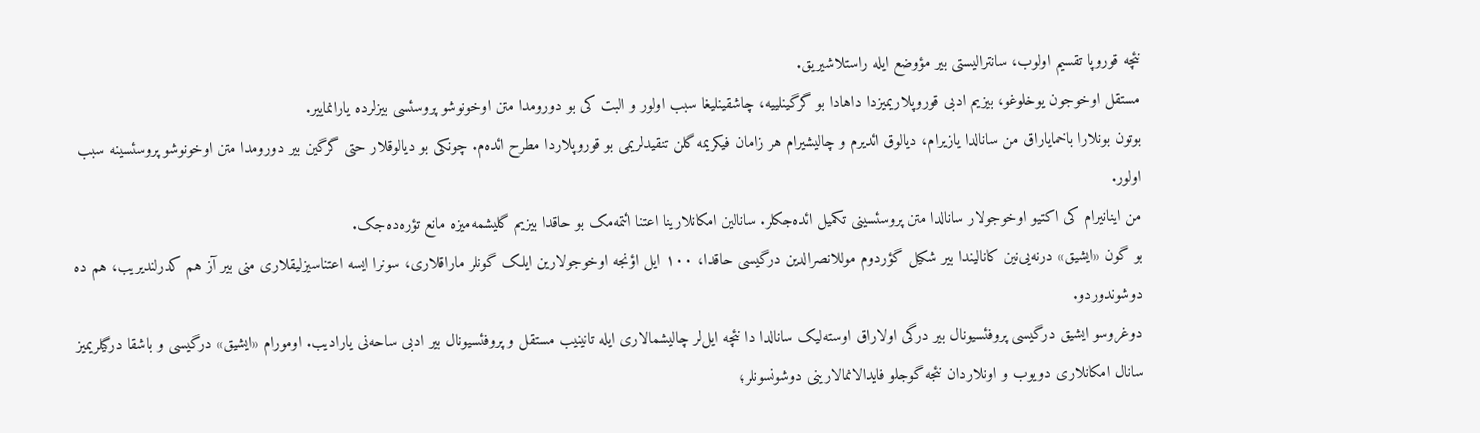نئچه قوروپا تقسیم اولوب، سانترالیستی بیر مؤوضع ایله راستلاشیریق.
مستقل اوخوجون یوخلوغو، بیزیم ادبی قوروپلاریمیزدا داهادا بو گرگینلییه، چاشقینلیغا سبب اولور و البت کی بو دورومدا متن اوخونوشو پروسئسی بیزلرده یارانماییر.
بوتون بونلارا باخمایاراق من سانالدا یازیرام، دیالوق ائدیرم و چالیشیرام هر زامان فیکریمه گلن تنقیدلریمی بو قوروپلاردا مطرح ائده‌م. چونکی بو دیالوقلار حتی گرگین بیر دورومدا متن اوخونوشو پروسئسینه سبب اولور.
من اینانیرام کی اکتیو اوخوجولار سانالدا متن پروسئسینی تکمیل ائده‌جکلر. سانالین امکانلارینا اعتنا ائتمه‌مک بو حاقدا بیزیم گلیشمه‌میزه مانع تؤره‌ده‌جک.
بو گون «ایشیق» درنه‌یی‌نین کانالیندا بیر شکیل گؤردوم موللانصرالدین درگیسی حاقدا، ۱۰۰ ایل اؤنجه اوخوجولارین ایلک گونلر ماراقلاری، سونرا ایسه اعتناسیزلیقلاری منی بیر آز هم کدرلندیریب، هم ده دوشوندوردو.
دوغروسو ایشیق درگیسی پروفئسیونال بیر درگی اولاراق اوسته‌لیک سانالدا دا نئچه ایل‌لر چالیشمالاری ایله تانینیب مستقل و پروفئسیونال بیر ادبی ساحه‌نی یارادیب. اومورام «ایشیق» درگیسی و باشقا درگیلریمیز سانال امکانلاری دویوب و اونلاردان نئجه گوجلو فایدالانمالارینی دوشونسونلر؛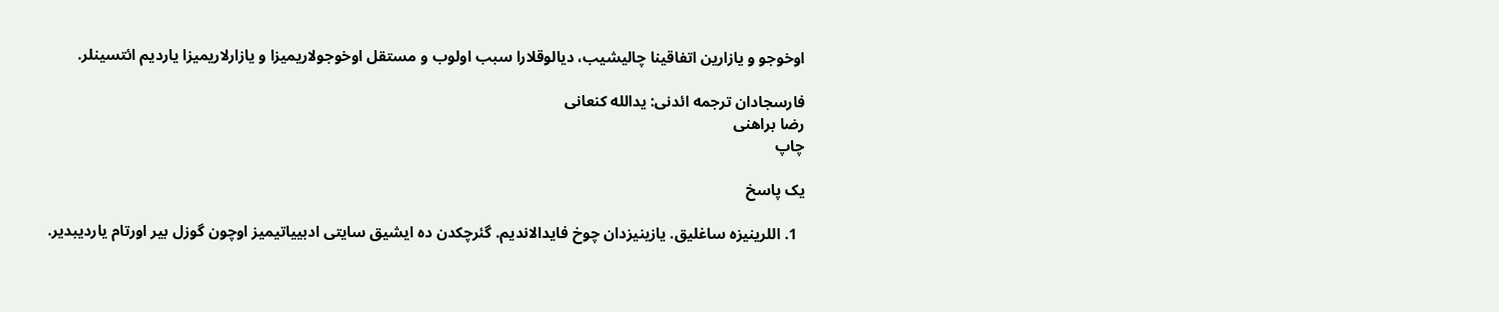اوخوجو و یازارین اتفاقینا چالیشیب، دیالوقلارا سبب اولوب و مستقل اوخوجولاریمیزا و یازارلاریمیزا یاردیم ائتسینلر.

فارسجادان ترجمه ائدنی: یدالله کنعانی
رضا براهنی
چاپ

یک پاسخ

  1. اللرینیزه ساغلیق. یازینیزدان چوخ فایدالاندیم. گئرچکدن ده ایشیق سایتی ادبییاتیمیز اوچون گوزل بیر اورتام یاردیبدیر.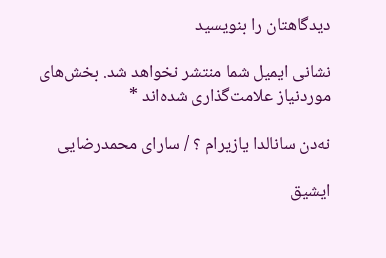دیدگاهتان را بنویسید

نشانی ایمیل شما منتشر نخواهد شد. بخش‌های موردنیاز علامت‌گذاری شده‌اند *

نه‌دن سانالدا یازیرام ؟ / سارای محمدرضایی

ایشیق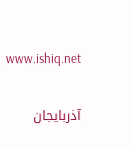www.ishiq.net

آذربایجان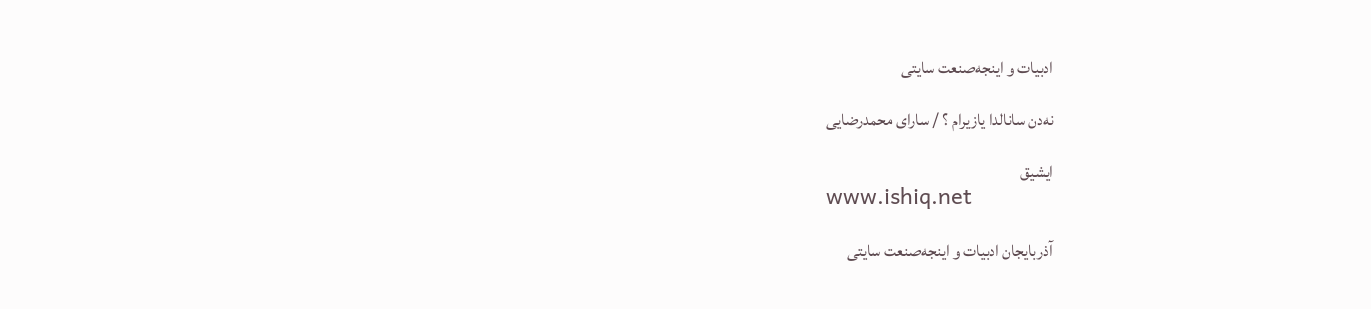ادبیات و اینجه‌صنعت سایتی

نه‌دن سانالدا یازیرام ؟ / سارای محمدرضایی

ایشیق
www.ishiq.net

آذربایجان ادبیات و اینجه‌صنعت سایتی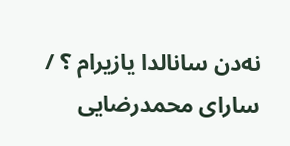نه‌دن سانالدا یازیرام ؟ / سارای محمدرضایی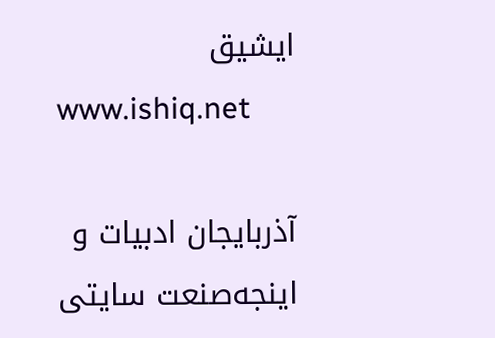ایشیق
www.ishiq.net

آذربایجان ادبیات و اینجه‌صنعت سایتی